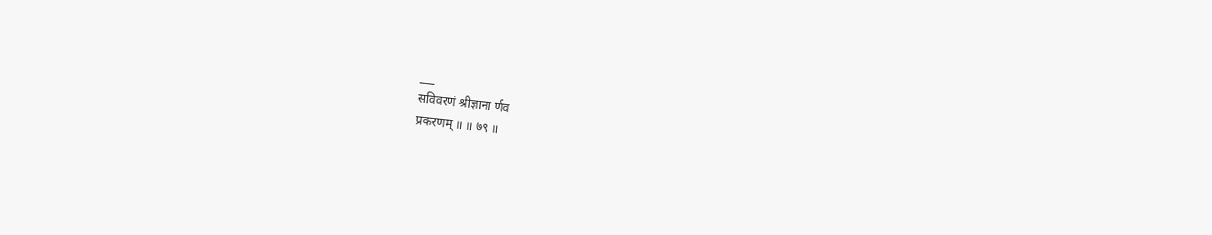___
सविवरणं श्रीज्ञाना र्णव
प्रकरणम् ॥ ॥ ७९ ॥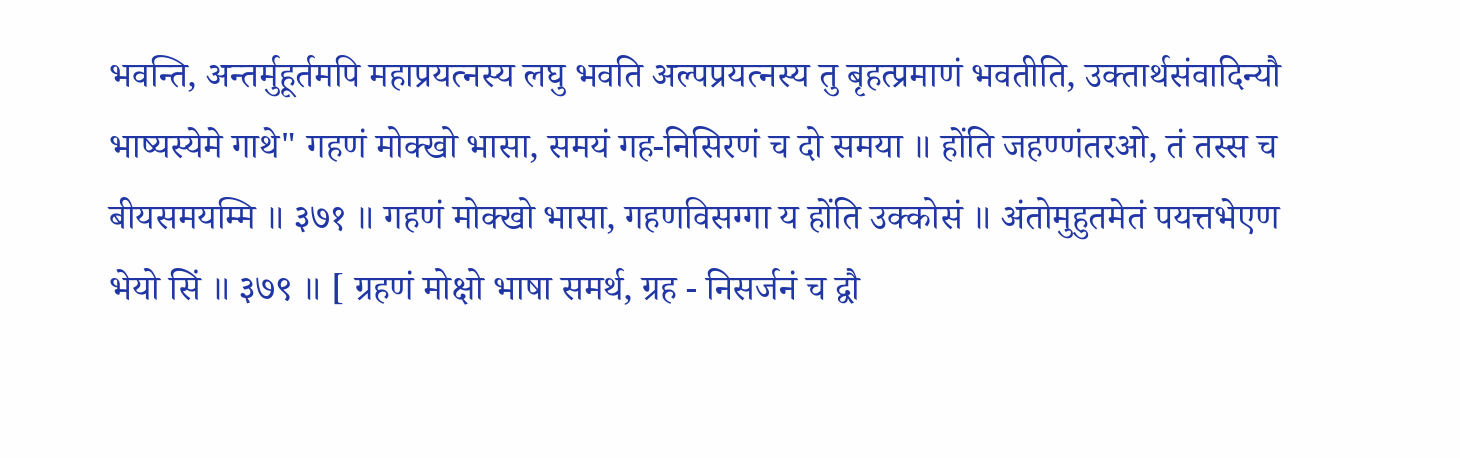भवन्ति, अन्तर्मुहूर्तमपि महाप्रयत्नस्य लघु भवति अल्पप्रयत्नस्य तु बृहत्प्रमाणं भवतीति, उक्तार्थसंवादिन्यौ भाष्यस्येमे गाथे" गहणं मोक्खो भासा, समयं गह-निसिरणं च दो समया ॥ होंति जहण्णंतरओ, तं तस्स च बीयसमयम्मि ॥ ३७१ ॥ गहणं मोक्खो भासा, गहणविसग्गा य होंति उक्कोसं ॥ अंतोमुहुतमेतं पयत्तभेएण भेयो सिं ॥ ३७९ ॥ [ ग्रहणं मोक्षो भाषा समर्थ, ग्रह - निसर्जनं च द्वौ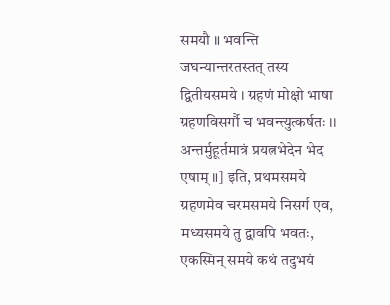समयौ ॥ भवन्ति जघन्यान्तरतस्तत् तस्य द्वितीयसमये । ग्रहणं मोक्षो भाषा ग्रहणविसर्गौ च भवन्त्युत्कर्षतः ।। अन्तर्मुहूर्तमात्रं प्रयत्नभेदेन भेद एषाम् ॥] इति, प्रथमसमये ग्रहणमेव चरमसमये निसर्ग एव, मध्यसमये तु द्वावपि भवतः, एकस्मिन् समये कथं तदुभयं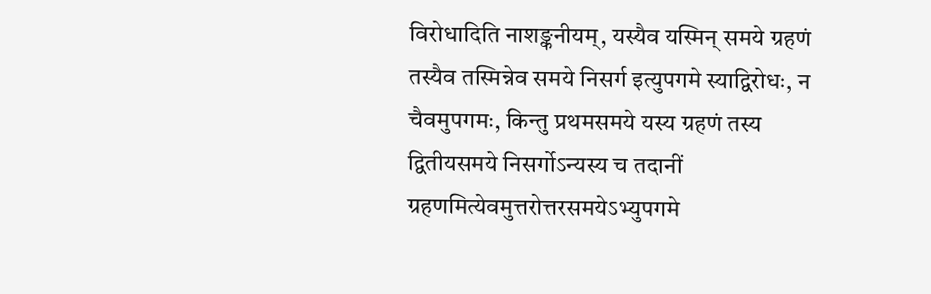विरोधादिति नाशङ्कनीयम्, यस्यैव यस्मिन् समये ग्रहणं तस्यैव तस्मिन्नेव समये निसर्ग इत्युपगमे स्याद्विरोधः, न चैवमुपगमः, किन्तु प्रथमसमये यस्य ग्रहणं तस्य द्वितीयसमये निसर्गोऽन्यस्य च तदानीं ग्रहणमित्येवमुत्तरोत्तरसमयेऽभ्युपगमे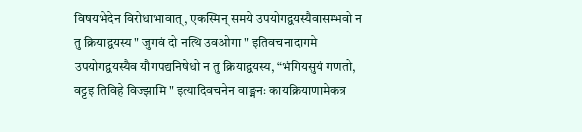विषयभेदेन विरोधाभावात्, एकस्मिन् समये उपयोगद्वयस्यैवासम्भवो न तु क्रियाद्वयस्य " जुगवं दो नत्थि उवओगा " इतिवचनादागमे उपयोगद्वयस्यैव यौगपद्यनिषेधो न तु क्रियाद्वयस्य, “भंगियसुयं गणतो, वट्टइ तिविहे विज्झामि " इत्यादिवचनेन वाङ्मनः कायक्रियाणामेकत्र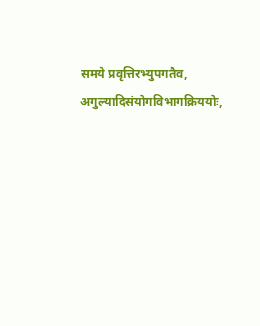समये प्रवृत्तिरभ्युपगतैव, अगुल्यादिसंयोगविभागक्रिययोः,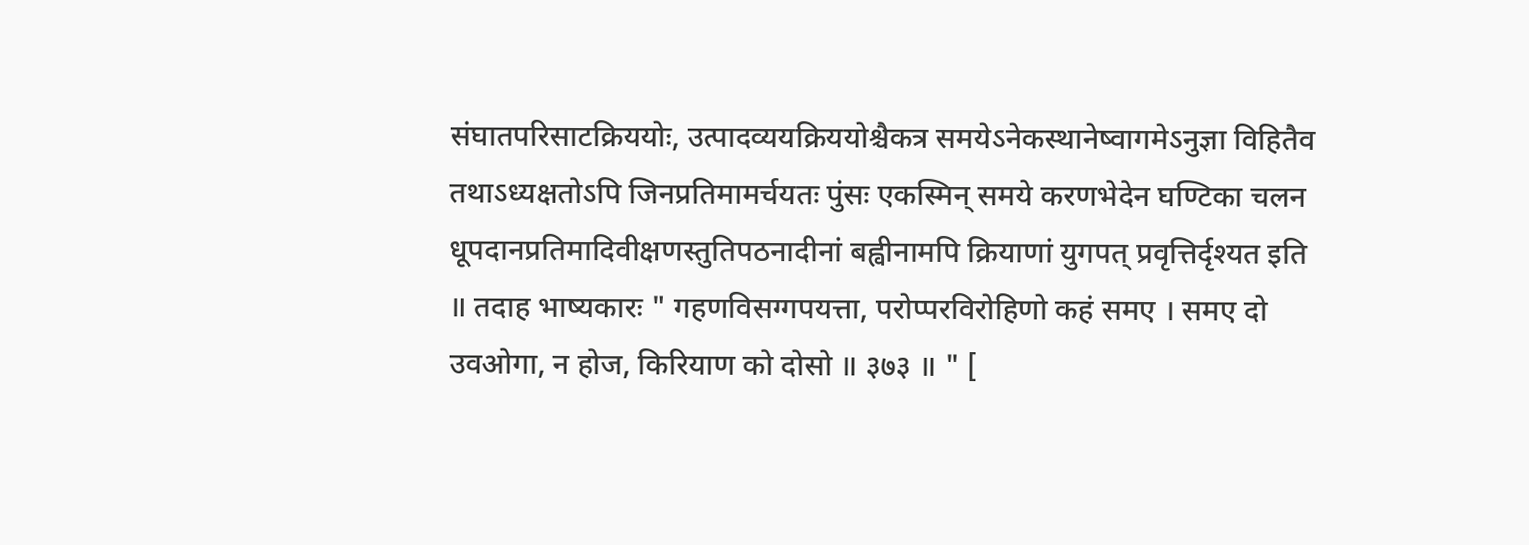संघातपरिसाटक्रिययोः, उत्पादव्ययक्रिययोश्चैकत्र समयेऽनेकस्थानेष्वागमेऽनुज्ञा विहितैव तथाऽध्यक्षतोऽपि जिनप्रतिमामर्चयतः पुंसः एकस्मिन् समये करणभेदेन घण्टिका चलन धूपदानप्रतिमादिवीक्षणस्तुतिपठनादीनां बह्वीनामपि क्रियाणां युगपत् प्रवृत्तिर्दृश्यत इति ॥ तदाह भाष्यकारः " गहणविसग्गपयत्ता, परोप्परविरोहिणो कहं समए । समए दो उवओगा, न होज, किरियाण को दोसो ॥ ३७३ ॥ " [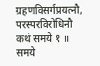ग्रहणविसर्गप्रयत्नौ, परस्परविरोधिनौ कथं समये १ ॥ समये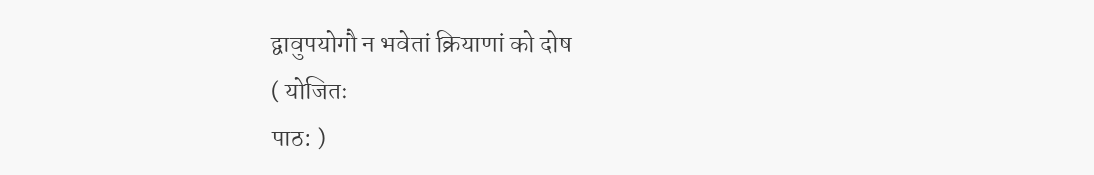द्वावुपयोगौ न भवेतां क्रियाणां को दोष
( योजितः
पाठ: )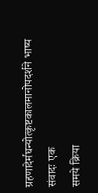ग्रहणादेर्मघन्योत्कृष्टकालमानोपदर्शने भाष्य
संवादः एक
समये क्रिया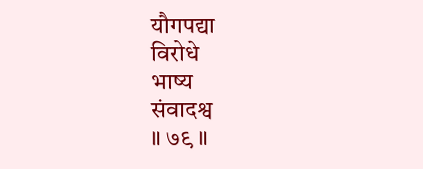यौगपद्या
विरोधे
भाष्य
संवादश्व
॥ ७९ ॥